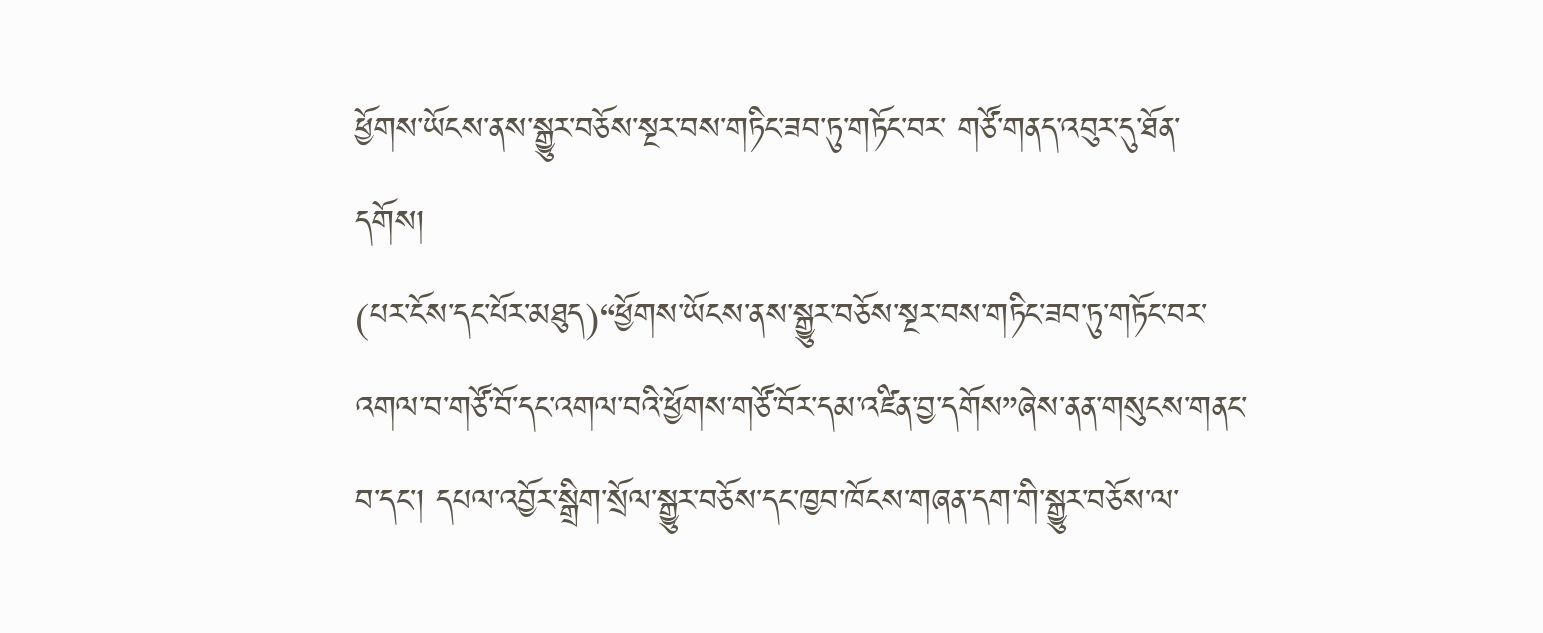ཕྱོགས་ཡོངས་ནས་སྒྱུར་བཅོས་སྔར་བས་གཏིང་ཟབ་ཏུ་གཏོང་བར་ གཙོ་གནད་འབུར་དུ་ཐོན་དགོས།
(པར་ངོས་དང་པོར་མཐུད)“ཕྱོགས་ཡོངས་ནས་སྒྱུར་བཅོས་སྔར་བས་གཏིང་ཟབ་ཏུ་གཏོང་བར་འགལ་བ་གཙོ་བོ་དང་འགལ་བའི་ཕྱོགས་གཙོ་བོར་དམ་འཛིན་བྱ་དགོས”ཞེས་ནན་གསུངས་གནང་བ་དང་། དཔལ་འབྱོར་སྒྲིག་སྲོལ་སྒྱུར་བཅོས་དང་ཁྱབ་ཁོངས་གཞན་དག་གི་སྒྱུར་བཅོས་ལ་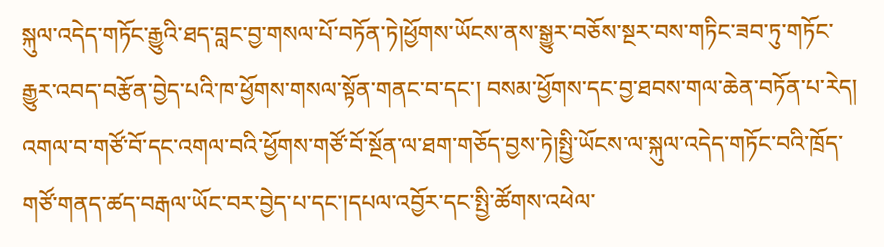སྐུལ་འདེད་གཏོང་རྒྱུའི་ཐད་བླང་བྱ་གསལ་པོ་བཏོན་ཏེ།ཕྱོགས་ཡོངས་ནས་སྒྱུར་བཅོས་སྔར་བས་གཏིང་ཟབ་ཏུ་གཏོང་རྒྱུར་འབད་བརྩོན་བྱེད་པའི་ཁ་ཕྱོགས་གསལ་སྟོན་གནང་བ་དང་། བསམ་ཕྱོགས་དང་བྱ་ཐབས་གལ་ཆེན་བཏོན་པ་རེད།
འགལ་བ་གཙོ་བོ་དང་འགལ་བའི་ཕྱོགས་གཙོ་བོ་སྔོན་ལ་ཐག་གཅོད་བྱས་ཏེ།སྤྱི་ཡོངས་ལ་སྐུལ་འདེད་གཏོང་བའི་ཁྲོད་གཙོ་གནད་ཚད་བརྒལ་ཡོང་བར་བྱེད་པ་དང་།དཔལ་འབྱོར་དང་སྤྱི་ཚོགས་འཕེལ་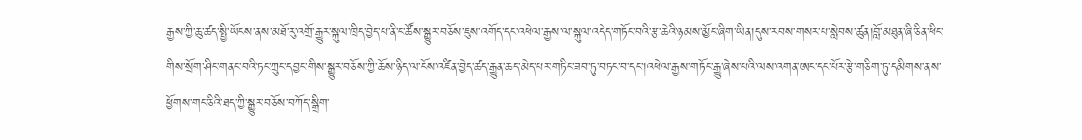རྒྱས་ཀྱི་ཆུ་ཚད་སྤྱི་ཡོངས་ནས་མཐོ་རུ་འགྲོ་རྒྱུར་སྐུལ་ཁྲིད་བྱེད་པ་ནི་ང་ཚོས་སྒྱུར་བཅོས་ཇུས་འགོད་དང་འཕེལ་རྒྱས་ལ་སྐུལ་འདེད་གཏོང་བའི་རྩ་ཆེའི་ཉམས་མྱོང་ཞིག་ཡིན།དུས་རབས་གསར་པ་སླེབས་ཚུན།བློ་མཐུན་ཞི་ཅིན་ཕིང་གིས་སྲོག་ཤིང་གནང་བའི་ཏང་ཀྲུང་དབྱང་གིས་སྒྱུར་བཅོས་ཀྱི་ཆོས་ཉིད་ལ་ངོས་འཛིན་བྱེད་ཚད་རྒྱུན་ཆད་མེད་པར་གཏིང་ཟབ་ཏུ་བཏང་བ་དང་།འཕེལ་རྒྱས་གཏོང་རྒྱུ་ཞེས་པའི་ལས་འགན་ཨང་དང་པོར་རྩེ་གཅིག་ཏུ་དམིགས་ནས་ཕྱོགས་གང་ཅིའི་ཐད་ཀྱི་སྒྱུར་བཅོས་བཀོད་སྒྲིག་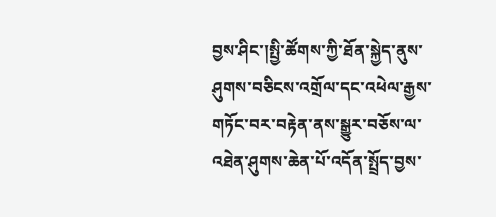བྱས་ཤིང་།སྤྱི་ཚོགས་ཀྱི་ཐོན་སྐྱེད་ནུས་ཤུགས་བཅིངས་འགྲོལ་དང་འཕེལ་རྒྱས་གཏོང་བར་བརྟེན་ནས་སྒྱུར་བཅོས་ལ་འཐེན་ཤུགས་ཆེན་པོ་འདོན་སྤྲོད་བྱས་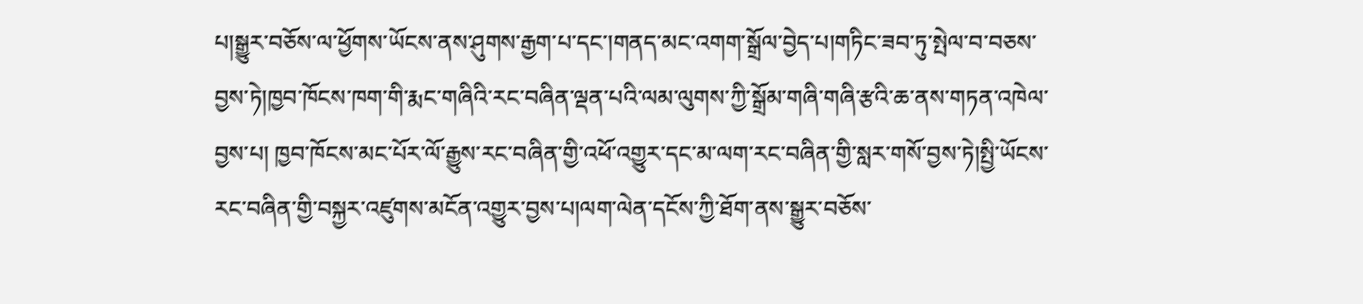པ།སྒྱུར་བཅོས་ལ་ཕྱོགས་ཡོངས་ནས་ཤུགས་རྒྱག་པ་དང་།གནད་མང་འགག་སྒྲོལ་བྱེད་པ།གཏིང་ཟབ་ཏུ་སྤེལ་བ་བཅས་བྱས་ཏེ།ཁྱབ་ཁོངས་ཁག་གི་རྨང་གཞིའི་རང་བཞིན་ལྡན་པའི་ལམ་ལུགས་ཀྱི་སྒྲོམ་གཞི་གཞི་རྩའི་ཆ་ནས་གཏན་འཁེལ་བྱས་པ། ཁྱབ་ཁོངས་མང་པོར་ལོ་རྒྱུས་རང་བཞིན་གྱི་འཕོ་འགྱུར་དང་མ་ལག་རང་བཞིན་གྱི་སླར་གསོ་བྱས་ཏེ།སྤྱི་ཡོངས་རང་བཞིན་གྱི་བསྐྱར་འཛུགས་མངོན་འགྱུར་བྱས་པ།ལག་ལེན་དངོས་ཀྱི་ཐོག་ནས་སྒྱུར་བཅོས་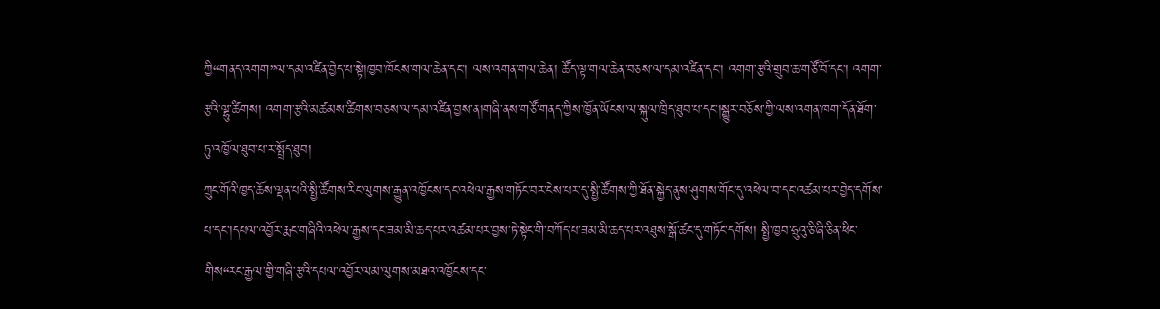ཀྱི“གནད་འགག”ལ་དམ་འཛིན་བྱེད་པ་སྟེ།ཁྱབ་ཁོངས་གལ་ཆེན་དང་། ལས་འགན་གལ་ཆེན། ཚོད་ལྟ་གལ་ཆེན་བཅས་ལ་དམ་འཛིན་དང་། འགག་རྩའི་གྲུབ་ཆ་གཙོ་བོ་དང་། འགག་རྩའི་ལྷུ་ཚིགས། འགག་རྩའི་མཚམས་ཚིགས་བཅས་ལ་དམ་འཛིན་བྱས་ན།གཞི་ནས་གཙོ་གནད་ཀྱིས་ཁྱོན་ཡོངས་ལ་སྐུལ་ཁྲིད་ཐུབ་པ་དང་།སྒྱུར་བཅོས་ཀྱི་ལས་འགན་ཁག་དོན་ཐོག་ཏུ་འཁྱོལ་ཐུབ་པ་ར་སྤྲོད་ཐུབ།
ཀྲུང་གོའི་ཁྱད་ཆོས་ལྡན་པའི་སྤྱི་ཚོགས་རིང་ལུགས་རྒྱུན་འཁྱོངས་དང་འཕེལ་རྒྱས་གཏོང་བར་ངེས་པར་དུ་སྤྱི་ཚོགས་ཀྱི་ཐོན་སྐྱེད་ནུས་ཤུགས་གོང་དུ་འཕེལ་བ་དང་འཚམ་པར་བྱེད་དགོས་པ་དང་།དཔལ་འབྱོར་རྨང་གཞིའི་འཕེལ་རྒྱས་དང་ཟམ་མི་ཆད་པར་འཚམ་པར་བྱས་ཏེ་སྟེང་གི་བཀོད་པ་ཟམ་མི་ཆད་པར་འཐུས་སྒོ་ཚང་དུ་གཏོང་དགོས། སྤྱི་ཁྱབ་ཧྲུའུ་ཅི་ཞི་ཅིན་ཕིང་གིས“རང་རྒྱལ་གྱི་གཞི་རྩའི་དཔལ་འབྱོར་ལམ་ལུགས་མཐའ་འཁྱོངས་དང་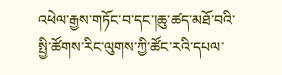འཕེལ་རྒྱས་གཏོང་བ་དང་།ཆུ་ཚད་མཐོ་བའི་སྤྱི་ཚོགས་རིང་ལུགས་ཀྱི་ཚོང་རའི་དཔལ་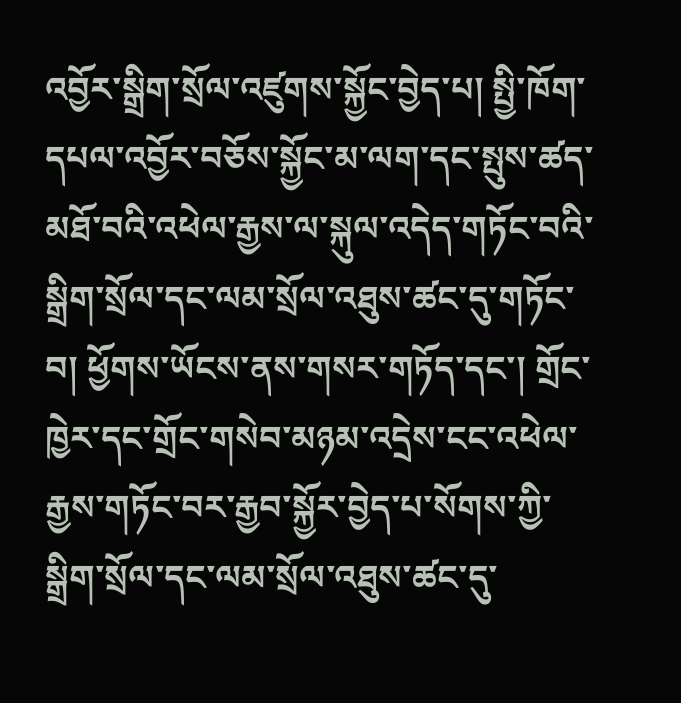འབྱོར་སྒྲིག་སྲོལ་འཛུགས་སྐྱོང་བྱེད་པ། སྤྱི་ཁོག་དཔལ་འབྱོར་བཅོས་སྐྱོང་མ་ལག་དང་སྤུས་ཚད་མཐོ་བའི་འཕེལ་རྒྱས་ལ་སྐུལ་འདེད་གཏོང་བའི་སྒྲིག་སྲོལ་དང་ལམ་སྲོལ་འཐུས་ཚང་དུ་གཏོང་བ། ཕྱོགས་ཡོངས་ནས་གསར་གཏོད་དང་། གྲོང་ཁྱེར་དང་གྲོང་གསེབ་མཉམ་འདྲེས་ངང་འཕེལ་རྒྱས་གཏོང་བར་རྒྱབ་སྐྱོར་བྱེད་པ་སོགས་ཀྱི་སྒྲིག་སྲོལ་དང་ལམ་སྲོལ་འཐུས་ཚང་དུ་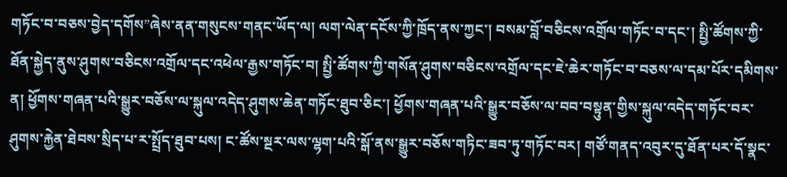གཏོང་བ་བཅས་བྱེད་དགོས”ཞེས་ནན་གསུངས་གནང་ཡོད་ལ། ལག་ལེན་དངོས་ཀྱི་ཁྲོད་ནས་ཀྱང་། བསམ་བློ་བཅིངས་འགྲོལ་གཏོང་བ་དང་། སྤྱི་ཚོགས་ཀྱི་ཐོན་སྐྱེད་ནུས་ཤུགས་བཅིངས་འགྲོལ་དང་འཕེལ་རྒྱས་གཏོང་བ། སྤྱི་ཚོགས་ཀྱི་གསོན་ཤུགས་བཅིངས་འགྲོལ་དང་ཇེ་ཆེར་གཏོང་བ་བཅས་ལ་དམ་པོར་དམིགས་ན། ཕྱོགས་གཞན་པའི་སྒྱུར་བཅོས་ལ་སྐུལ་འདེད་ཤུགས་ཆེན་གཏོང་ཐུབ་ཅིང་། ཕྱོགས་གཞན་པའི་སྒྱུར་བཅོས་ལ་བབ་བསྟུན་གྱིས་སྐུལ་འདེད་གཏོང་བར་ཤུགས་རྐྱེན་ཐེབས་སྲིད་པ་ར་སྤྲོད་ཐུབ་པས། ང་ཚོས་སྔར་ལས་ལྷག་པའི་སྒོ་ནས་སྒྱུར་བཅོས་གཏིང་ཟབ་ཏུ་གཏོང་བར། གཙོ་གནད་འབུར་དུ་ཐོན་པར་དོ་སྣང་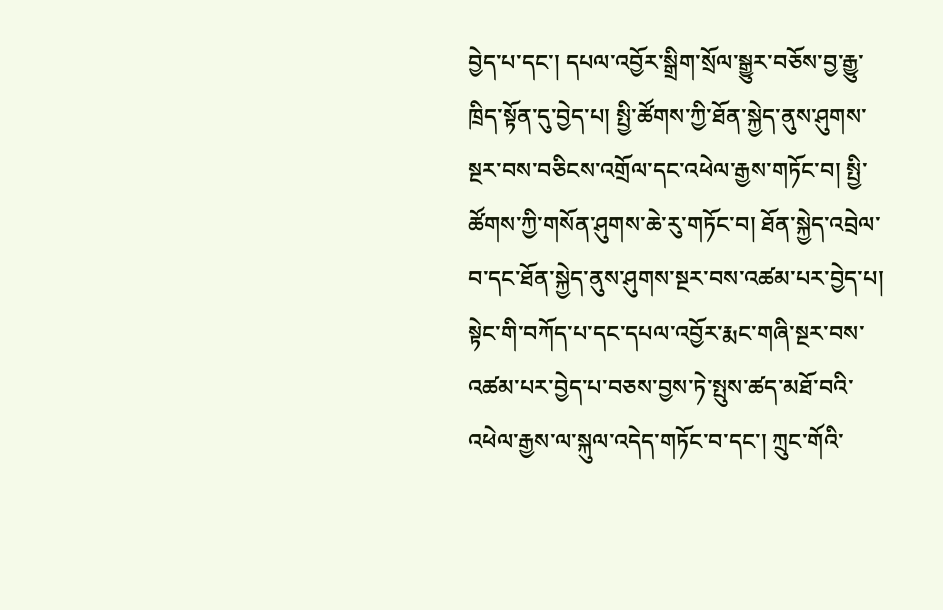བྱེད་པ་དང་། དཔལ་འབྱོར་སྒྲིག་སྲོལ་སྒྱུར་བཅོས་བྱ་རྒྱུ་ཁྲིད་སྟོན་དུ་བྱེད་པ། སྤྱི་ཚོགས་ཀྱི་ཐོན་སྐྱེད་ནུས་ཤུགས་སྔར་བས་བཅིངས་འགྲོལ་དང་འཕེལ་རྒྱས་གཏོང་བ། སྤྱི་ཚོགས་ཀྱི་གསོན་ཤུགས་ཆེ་རུ་གཏོང་བ། ཐོན་སྐྱེད་འབྲེལ་བ་དང་ཐོན་སྐྱེད་ནུས་ཤུགས་སྔར་བས་འཚམ་པར་བྱེད་པ། སྟེང་གི་བཀོད་པ་དང་དཔལ་འབྱོར་རྨང་གཞི་སྔར་བས་འཚམ་པར་བྱེད་པ་བཅས་བྱས་ཏེ་སྤུས་ཚད་མཐོ་བའི་འཕེལ་རྒྱས་ལ་སྐུལ་འདེད་གཏོང་བ་དང་། ཀྲུང་གོའི་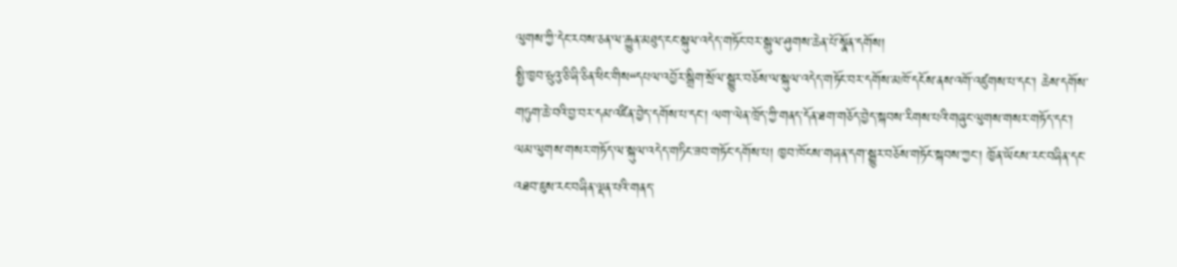ལུགས་ཀྱི་དེང་རབས་ཅན་ལ་རྒྱུན་མཐུད་ངང་སྐུལ་འདེད་གཏོང་བར་སྒུལ་ཤུགས་ཆེན་པོ་སྣོན་དགོས།
སྤྱི་ཁྱབ་ཧྲུའུ་ཅི་ཞི་ཅིན་ཕིང་གིས“དཔལ་འབྱོར་སྒྲིག་སྲོལ་སྒྱུར་བཅོས་ལ་སྐུལ་འདེད་གཏོང་བར་དགོས་མཁོ་དངོས་ནས་འགོ་འཛུགས་པ་དང་། ཆེས་དགོས་གཏུག་ཆེ་བའི་བྱ་བར་དམ་འཛིན་བྱེད་དགོས་པ་དང་། ལག་ལེན་ཁྲོད་ཀྱི་གནད་དོན་ཐག་གཅོད་བྱེད་སྐབས་རིགས་པའི་གཞུང་ལུགས་གསར་གཏོད་དང་། ལམ་ལུགས་གསར་གཏོད་ལ་སྐུལ་འདེད་གཏིང་ཟབ་གཏོང་དགོས་པ། ཁྱབ་ཁོངས་གཞན་དག་སྒྱུར་བཅོས་གཏོང་སྐབས་ཀྱང་། ཁྱོན་ཡོངས་རང་བཞིན་དང་འཐབ་ཇུས་རང་བཞིན་ལྡན་པའི་གནད་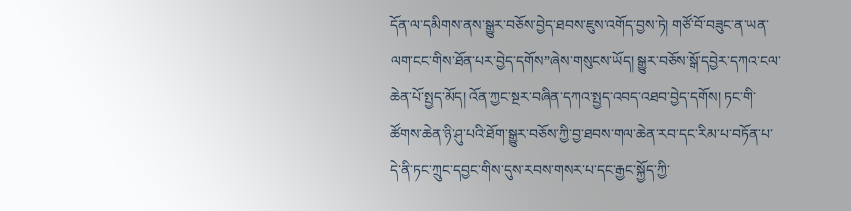དོན་ལ་དམིགས་ནས་སྒྱུར་བཅོས་བྱེད་ཐབས་ཇུས་འགོད་བྱས་ཏེ། གཙོ་བོ་བཟུང་ན་ཡན་ལག་ངང་གིས་ཐོན་པར་བྱེད་དགོས”ཞེས་གསུངས་ཡོད། སྒྱུར་བཅོས་སྒོ་དབྱེར་དཀའ་ངལ་ཆེན་པོ་སྤྱད་མོད། འོན་ཀྱང་སྔར་བཞིན་དཀའ་སྤྱད་འབད་འཐབ་བྱེད་དགོས། ཏང་གི་ཚོགས་ཆེན་ཉི་ཤུ་པའི་ཐོག་སྒྱུར་བཅོས་ཀྱི་བྱ་ཐབས་གལ་ཆེན་རབ་དང་རིམ་པ་བཏོན་པ་དེ་ནི་ཏང་ཀྲུང་དབྱང་གིས་དུས་རབས་གསར་པ་དང་རྒྱང་སྐྱོད་ཀྱི་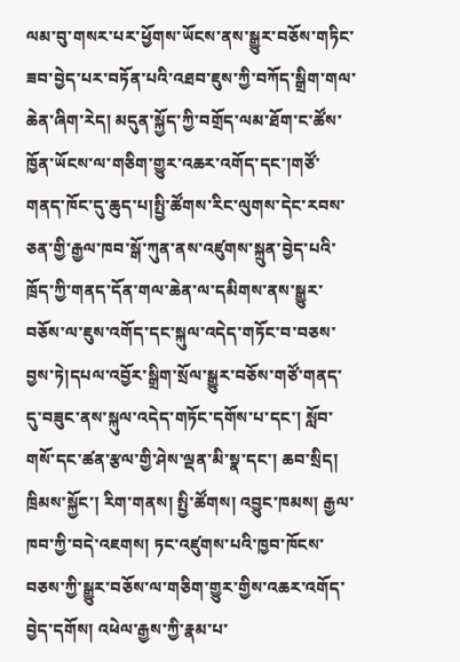ལམ་བུ་གསར་པར་ཕྱོགས་ཡོངས་ནས་སྒྱུར་བཅོས་གཏིང་ཟབ་བྱེད་པར་བཏོན་པའི་འཐབ་ཇུས་ཀྱི་བཀོད་སྒྲིག་གལ་ཆེན་ཞིག་རེད། མདུན་སྐྱོད་ཀྱི་བགྲོད་ལམ་ཐོག་ང་ཚོས་ཁྱོན་ཡོངས་ལ་གཅིག་གྱུར་འཆར་འགོད་དང་།གཙོ་གནད་ཁོང་དུ་ཆུད་པ།སྤྱི་ཚོགས་རིང་ལུགས་དེང་རབས་ཅན་གྱི་རྒྱལ་ཁབ་སྒོ་ཀུན་ནས་འཛུགས་སྐྲུན་བྱེད་པའི་ཁྲོད་ཀྱི་གནད་དོན་གལ་ཆེན་ལ་དམིགས་ནས་སྒྱུར་བཅོས་ལ་ཇུས་འགོད་དང་སྐུལ་འདེད་གཏོང་བ་བཅས་བྱས་ཏེ།དཔལ་འབྱོར་སྒྲིག་སྲོལ་སྒྱུར་བཅོས་གཙོ་གནད་དུ་བཟུང་ནས་སྐུལ་འདེད་གཏོང་དགོས་པ་དང་། སློབ་གསོ་དང་ཚན་རྩལ་གྱི་ཤེས་ལྡན་མི་སྣ་དང་། ཆབ་སྲིད། ཁྲིམས་སྐྱོང་། རིག་གནས། སྤྱི་ཚོགས། འབྱུང་ཁམས། རྒྱལ་ཁབ་ཀྱི་བདེ་འཇགས། ཏང་འཛུགས་པའི་ཁྱབ་ཁོངས་བཅས་ཀྱི་སྒྱུར་བཅོས་ལ་གཅིག་གྱུར་གྱིས་འཆར་འགོད་བྱེད་དགོས། འཕེལ་རྒྱས་ཀྱི་རྣམ་པ་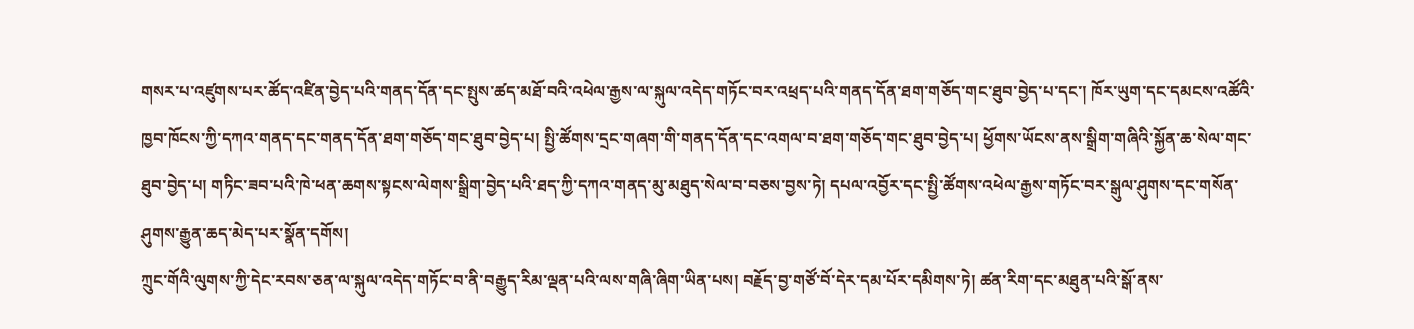གསར་པ་འཛུགས་པར་ཚོད་འཛིན་བྱེད་པའི་གནད་དོན་དང་སྤུས་ཚད་མཐོ་བའི་འཕེལ་རྒྱས་ལ་སྐུལ་འདེད་གཏོང་བར་འཕྲད་པའི་གནད་དོན་ཐག་གཅོད་གང་ཐུབ་བྱེད་པ་དང་། ཁོར་ཡུག་དང་དམངས་འཚོའི་ཁྱབ་ཁོངས་ཀྱི་དཀའ་གནད་དང་གནད་དོན་ཐག་གཅོད་གང་ཐུབ་བྱེད་པ། སྤྱི་ཚོགས་དྲང་གཞག་གི་གནད་དོན་དང་འགལ་བ་ཐག་གཅོད་གང་ཐུབ་བྱེད་པ། ཕྱོགས་ཡོངས་ནས་སྒྲིག་གཞིའི་སྐྱོན་ཆ་སེལ་གང་ཐུབ་བྱེད་པ། གཏིང་ཟབ་པའི་ཁེ་ཕན་ཆགས་སྟངས་ལེགས་སྒྲིག་བྱེད་པའི་ཐད་ཀྱི་དཀའ་གནད་མུ་མཐུད་སེལ་བ་བཅས་བྱས་ཏེ། དཔལ་འབྱོར་དང་སྤྱི་ཚོགས་འཕེལ་རྒྱས་གཏོང་བར་སྒུལ་ཤུགས་དང་གསོན་ཤུགས་རྒྱུན་ཆད་མེད་པར་སྣོན་དགོས།
ཀྲུང་གོའི་ལུགས་ཀྱི་དེང་རབས་ཅན་ལ་སྐུལ་འདེད་གཏོང་བ་ནི་བརྒྱུད་རིམ་ལྡན་པའི་ལས་གཞི་ཞིག་ཡིན་པས། བརྗོད་བྱ་གཙོ་བོ་དེར་དམ་པོར་དམིགས་ཏེ། ཚན་རིག་དང་མཐུན་པའི་སྒོ་ནས་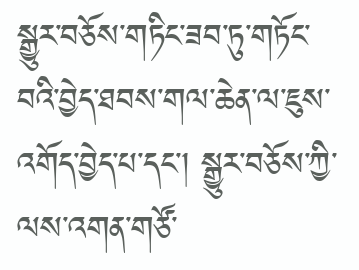སྒྱུར་བཅོས་གཏིང་ཟབ་ཏུ་གཏོང་བའི་བྱེད་ཐབས་གལ་ཆེན་ལ་ཇུས་འགོད་བྱེད་པ་དང་། སྒྱུར་བཅོས་ཀྱི་ལས་འགན་གཙོ་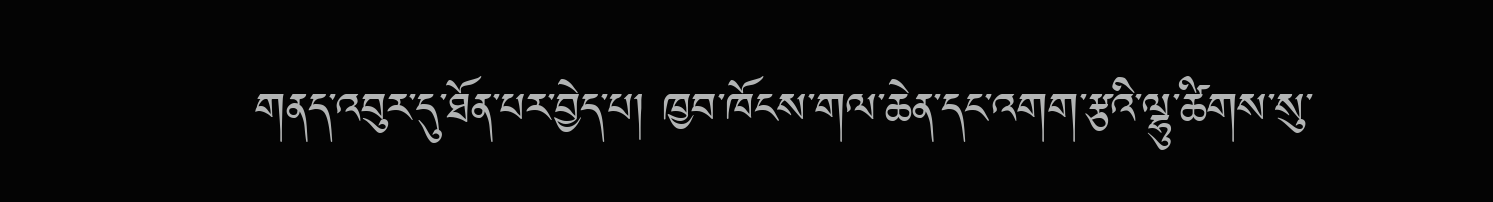གནད་འབུར་དུ་ཐོན་པར་བྱེད་པ། ཁྱབ་ཁོངས་གལ་ཆེན་དང་འགག་རྩའི་ལྷུ་ཚིགས་སུ་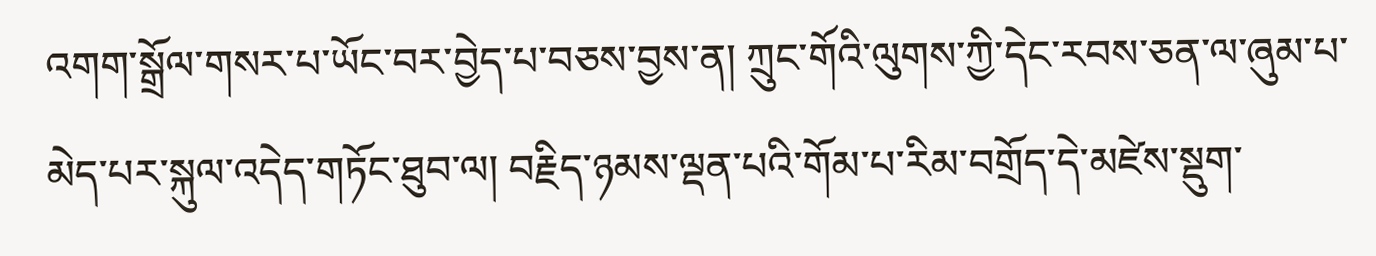འགག་སྒྲོལ་གསར་པ་ཡོང་བར་བྱེད་པ་བཅས་བྱས་ན། ཀྲུང་གོའི་ལུགས་ཀྱི་དེང་རབས་ཅན་ལ་ཞུམ་པ་མེད་པར་སྐུལ་འདེད་གཏོང་ཐུབ་ལ། བརྗིད་ཉམས་ལྡན་པའི་གོམ་པ་རིམ་བགྲོད་དེ་མཛེས་སྡུག་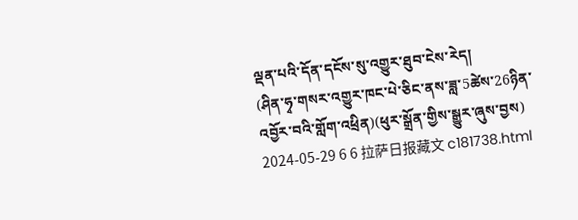ལྡན་པའི་དོན་དངོས་སུ་འགྱུར་ཐུབ་ངེས་རེད།
(ཤིན་ཧྭ་གསར་འགྱུར་ཁང་པེ་ཅིང་ནས་ཟླ་5ཚེས་26ཉིན་འབྱོར་བའི་གློག་འཕྲིན)(ཕུར་སྒྲོན་གྱིས་སྒྱུར་ཞུས་བྱས)
2024-05-29 6 6 拉萨日报藏文 c181738.html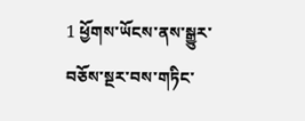1 ཕྱོགས་ཡོངས་ནས་སྒྱུར་བཅོས་སྔར་བས་གཏིང་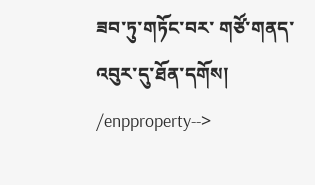ཟབ་ཏུ་གཏོང་བར་ གཙོ་གནད་འབུར་དུ་ཐོན་དགོས། /enpproperty-->